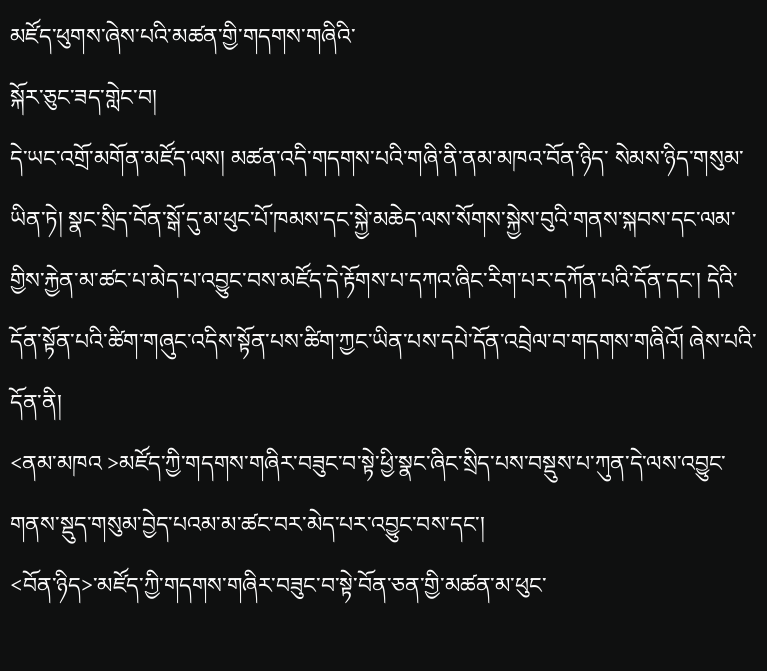མཛོད་ཕུགས་ཞེས་པའི་མཚན་གྱི་གདགས་གཞིའི་
སྐོར་ཅུང་ཟད་གླེང་བ།
དེ་ཡང་འགྲོ་མགོན་མཛོད་ལས། མཚན་འདི་གདགས་པའི་གཞི་ནི་ནམ་མཁའ་བོན་ཉིད་ སེམས་ཉིད་གསུམ་ཡིན་ཏེ། སྣང་སྲིད་བོན་སྒོ་དུ་མ་ཕུང་པོ་ཁམས་དང་སྐྱེ་མཆེད་ལས་སོགས་སྐྱེས་བུའི་གནས་སྐབས་དང་ལམ་གྱིས་རྐྱེན་མ་ཚང་པ་མེད་པ་འབྱུང་བས་མཛོད་དེ་རྟོགས་པ་དཀའ་ཞིང་རིག་པར་དཀོན་པའི་དོན་དང་། དེའི་དོན་སྟོན་པའི་ཚིག་གཞུང་འདིས་སྟོན་པས་ཚིག་ཀྱང་ཡིན་པས་དཔེ་དོན་འབྲེལ་བ་གདགས་གཞིའོ། ཞེས་པའི་དོན་ནི།
<ནམ་མཁའ >མཛོད་ཀྱི་གདགས་གཞིར་བཟུང་བ་སྟེ་ཕྱི་སྣང་ཞིང་སྲིད་པས་བསྡུས་པ་ཀུན་དེ་ལས་འབྱུང་གནས་སྡུད་གསུམ་བྱེད་པའམ་མ་ཚང་བར་མེད་པར་འབྱུང་བས་དང་།
<བོན་ཉིད>་མཛོད་ཀྱི་གདགས་གཞིར་བཟུང་བ་སྟེ་བོན་ཅན་གྱི་མཚན་མ་ཕུང་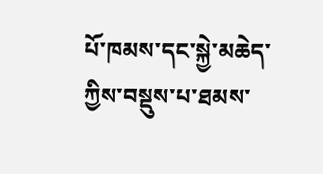པོ་ཁམས་དང་སྐྱེ་མཆེད་ཀྱིས་བསྡུས་པ་ཐམས་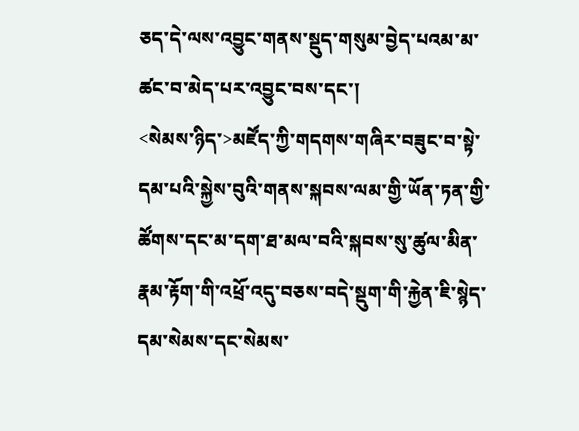ཅད་དེ་ལས་འབྱུང་གནས་སྡུད་གསུམ་བྱེད་པའམ་མ་ཚང་བ་མེད་པར་འབྱུང་བས་དང་།
<སེམས་ཉིད་>མཛོད་ཀྱི་གདགས་གཞིར་བཟུང་བ་སྟེ་དམ་པའི་སྐྱེས་བུའི་གནས་སྐབས་ལམ་གྱི་ཡོན་ཏན་གྱི་ཚོགས་དང་མ་དག་ཐ་མལ་བའི་སྐབས་སུ་ཚུལ་མིན་རྣམ་རྟོག་གི་འཕྲོ་འདུ་བཅས་བདེ་སྡུག་གི་རྐྱེན་ཇི་སྙེད་དམ་སེམས་དང་སེམས་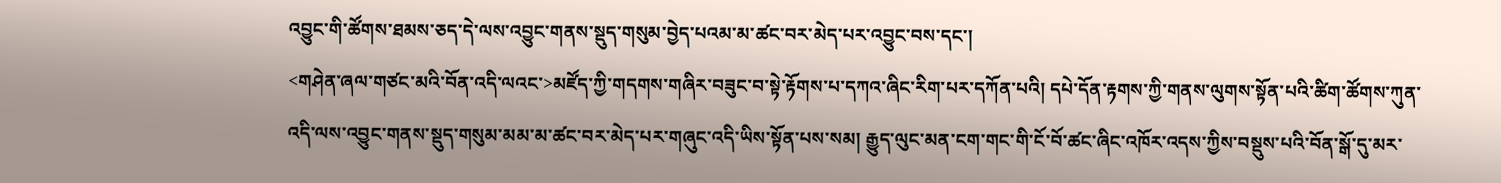འབྱུང་གི་ཚོགས་ཐམས་ཅད་དེ་ལས་འབྱུང་གནས་སྡུད་གསུམ་བྱེད་པའམ་མ་ཚང་བར་མེད་པར་འབྱུང་བས་དང་།
<གཤེན་ཞལ་གཙང་མའི་བོན་འདི་ལའང་>མཛོད་ཀྱི་གདགས་གཞིར་བཟུང་བ་སྟེ་རྟོགས་པ་དཀའ་ཞིང་རིག་པར་དཀོན་པའི། དཔེ་དོན་རྟགས་ཀྱི་གནས་ལུགས་སྟོན་པའི་ཚིག་ཚོགས་ཀུན་འདི་ལས་འབྱུང་གནས་སྡུད་གསུམ་མམ་མ་ཚང་བར་མེད་པར་གཞུང་འདི་ཡིས་སྟོན་པས་སམ། རྒྱུད་ལུང་མན་ངག་གང་གི་ངོ་བོ་ཚང་ཞིང་འཁོར་འདས་ཀྱིས་བསྡུས་པའི་བོན་སྒོ་དུ་མར་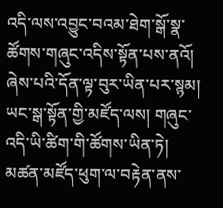འདི་ལས་འབྱུང་བའམ་ཐེག་སྒོ་སྣ་ཚོགས་གཞུང་འདིས་སྟོན་པས་ནའོ། ཞེས་པའི་དོན་ལྟ་བུར་ཡིན་པར་སྙམ།
ཡང་སྒ་སྟོན་གྱི་མཛོད་ལས། གཞུང་འདི་ཡི་ཚིག་གི་ཚོགས་ཡིན་ཏེ། མཚན་མཛོད་ཕུག་ལ་བརྟེན་ནས་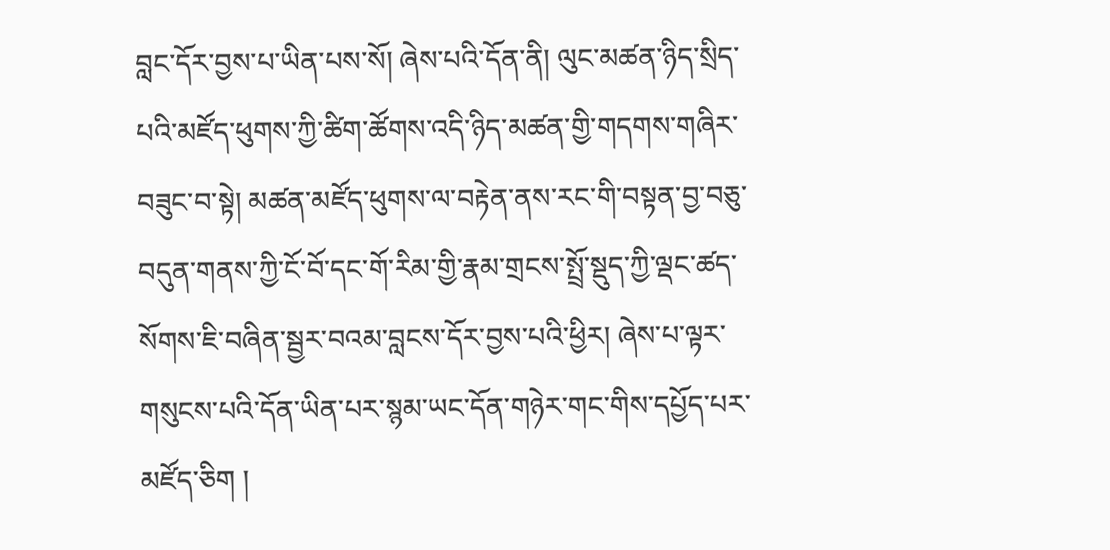བླང་དོར་བྱས་པ་ཡིན་པས་སོ། ཞེས་པའི་དོན་ནི། ལུང་མཚན་ཉིད་སྲིད་པའི་མཛོད་ཕུགས་ཀྱི་ཚིག་ཚོགས་འདི་ཉིད་མཚན་གྱི་གདགས་གཞིར་བཟུང་བ་སྟེ། མཚན་མཛོད་ཕུགས་ལ་བརྟེན་ནས་རང་གི་བསྟན་བྱ་བཅུ་བདུན་གནས་ཀྱི་ངོ་བོ་དང་གོ་རིམ་གྱི་རྣམ་གྲངས་སྤྲོ་སྡུད་ཀྱི་ལྡང་ཚད་སོགས་ཇི་བཞིན་སྦྱར་བའམ་བླངས་དོར་བྱས་པའི་ཕྱིར། ཞེས་པ་ལྟར་གསུངས་པའི་དོན་ཡིན་པར་སྙམ་ཡང་དོན་གཉེར་གང་གིས་དཔྱོད་པར་མཛོད་ཅིག །